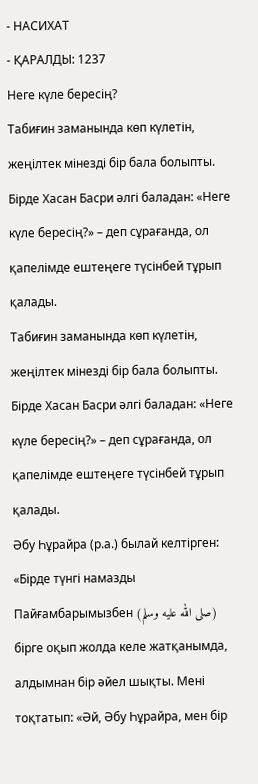- НАСИХАТ
- ҚАРАЛДЫ: 1237
Неге күле бересің?
Табиғин заманында көп күлетін, жеңілтек мінезді бір бала болыпты. Бірде Хасан Басри әлгі баладан: «Неге күле бересің?» – деп сұрағанда, ол қапелімде ештеңеге түсінбей тұрып қалады.
Табиғин заманында көп күлетін, жеңілтек мінезді бір бала болыпты. Бірде Хасан Басри әлгі баладан: «Неге күле бересің?» – деп сұрағанда, ол қапелімде ештеңеге түсінбей тұрып қалады.
Әбу Һұрайра (р.а.) былай келтірген: «Бірде түнгі намазды Пайғамбарымызбен (صلى الله عليه وسلم) бірге оқып жолда келе жатқанымда, алдымнан бір әйел шықты. Мені тоқтатып: «Әй, Әбу Һұрайра, мен бір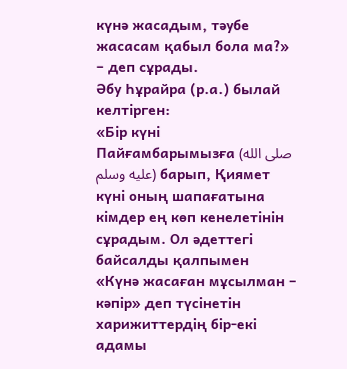күнә жасадым, тәубе жасасам қабыл бола ма?» – деп сұрады.
Әбу Һұрайра (р.а.) былай келтірген:
«Бір күні Пайғамбарымызға (صلى الله عليه وسلم) барып, Қиямет күні оның шапағатына кімдер ең көп кенелетінін сұрадым. Ол әдеттегі байсалды қалпымен
«Күнә жасаған мұсылман – кәпір» деп түсінетін харижиттердің бір-екі адамы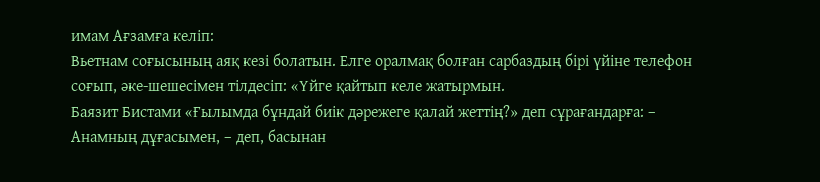имам Ағзамға келіп:
Вьетнам соғысының аяқ кезі болатын. Елге оралмақ болған сарбаздың бірі үйіне телефон соғып, әке-шешесімен тілдесіп: «Үйге қайтып келе жатырмын.
Баязит Бистами «Ғылымда бұндай биік дәрежеге қалай жеттің?» деп сұрағандарға: – Анамның дұғасымен, – деп, басынан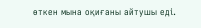өткен мына оқиғаны айтушы еді.